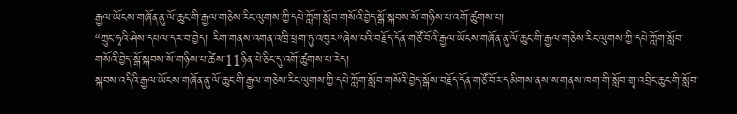རྒྱལ་ཡོངས་གཞོན་ནུ་ལོ་ཆུང་གི་རྒྱལ་གཅེས་རིང་ལུགས་ཀྱི་དཔེ་ཀློག་སློབ་གསོའི་བྱེད་སྒོ་སྐབས་སོ་གཉིས་པ་འགོ་ཚུགས་པ།
“ཀྲུང་ཧྭའི་ཤེས་དཔལ་དར་བ་བྱེད། རིག་གནས་འགན་འཁྲི་ཕྲག་ཏུ་འཁུར”ཞེས་པའི་བརྗོད་དོན་གཙོ་བོའི་རྒྱལ་ཡོངས་གཞོན་ནུ་ལོ་ཆུང་གི་རྒྱལ་གཅེས་རིང་ལུགས་ཀྱི་དཔེ་ཀློག་སློབ་གསོའི་བྱེད་སྒོ་སྐབས་སོ་གཉིས་པ་ཚེས་11ཉིན་པེ་ཅིང་དུ་འགོ་ཚུགས་པ་རེད།
སྐབས་འདིའི་རྒྱལ་ཡོངས་གཞོན་ནུ་ལོ་ཆུང་གི་རྒྱལ་གཅེས་རིང་ལུགས་ཀྱི་དཔེ་ཀློག་སློབ་གསོའི་བྱེད་སྒོས་བརྗོད་དོན་གཙོ་བོར་དམིགས་ནས་ས་གནས་ཁག་གི་སློབ་གྲྭ་འབྲིང་ཆུང་གི་སློབ་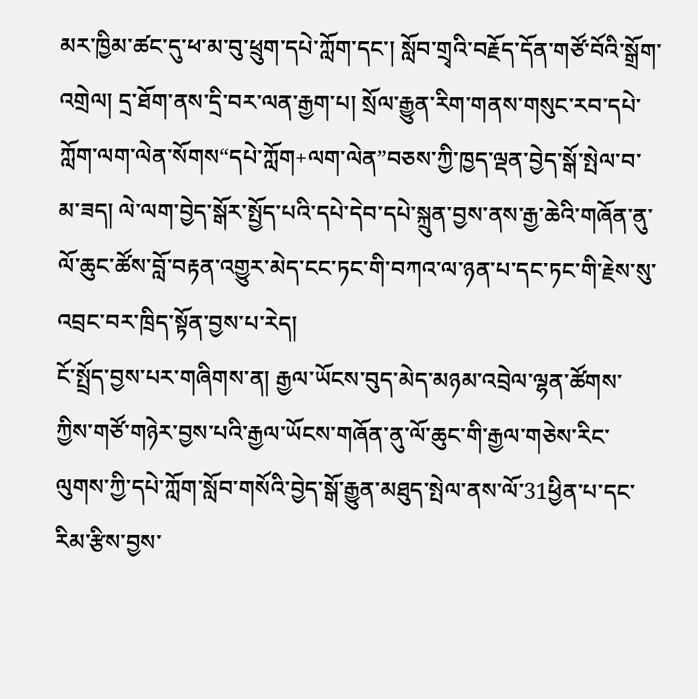མར་ཁྱིམ་ཚང་དུ་ཕ་མ་བུ་ཕྲུག་དཔེ་ཀློག་དང་། སློབ་གྲྭའི་བརྗོད་དོན་གཙོ་བོའི་སྒྲོག་འགྲེལ། དྲ་ཐོག་ནས་དྲི་བར་ལན་རྒྱག་པ། སྲོལ་རྒྱུན་རིག་གནས་གསུང་རབ་དཔེ་ཀློག་ལག་ལེན་སོགས“དཔེ་ཀློག+ལག་ལེན”བཅས་ཀྱི་ཁྱད་ལྡན་བྱེད་སྒོ་སྤེལ་བ་མ་ཟད། ལེ་ལག་བྱེད་སྒོར་སྤྱོད་པའི་དཔེ་དེབ་དཔེ་སྐྲུན་བྱས་ནས་རྒྱ་ཆེའི་གཞོན་ནུ་ལོ་ཆུང་ཚོས་བློ་བརྟན་འགྱུར་མེད་ངང་ཏང་གི་བཀའ་ལ་ཉན་པ་དང་ཏང་གི་རྗེས་སུ་འབྲང་བར་ཁྲིད་སྟོན་བྱས་པ་རེད།
ངོ་སྤྲོད་བྱས་པར་གཞིགས་ན། རྒྱལ་ཡོངས་བུད་མེད་མཉམ་འབྲེལ་ལྷན་ཚོགས་ཀྱིས་གཙོ་གཉེར་བྱས་པའི་རྒྱལ་ཡོངས་གཞོན་ནུ་ལོ་ཆུང་གི་རྒྱལ་གཅེས་རིང་ལུགས་ཀྱི་དཔེ་ཀློག་སློབ་གསོའི་བྱེད་སྒོ་རྒྱུན་མཐུད་སྤེལ་ནས་ལོ་31ཕྱིན་པ་དང་རིམ་རྩིས་བྱས་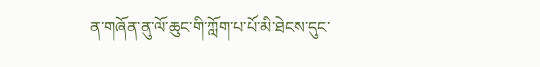ན་གཞོན་ནུ་ལོ་ཆུང་གི་ཀློག་པ་པོ་མི་ཐེངས་དུང་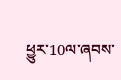ཕྱུར་10ལ་ཞབས་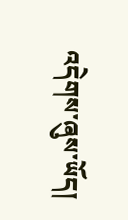འདེགས་ཞུས་ཡོད།